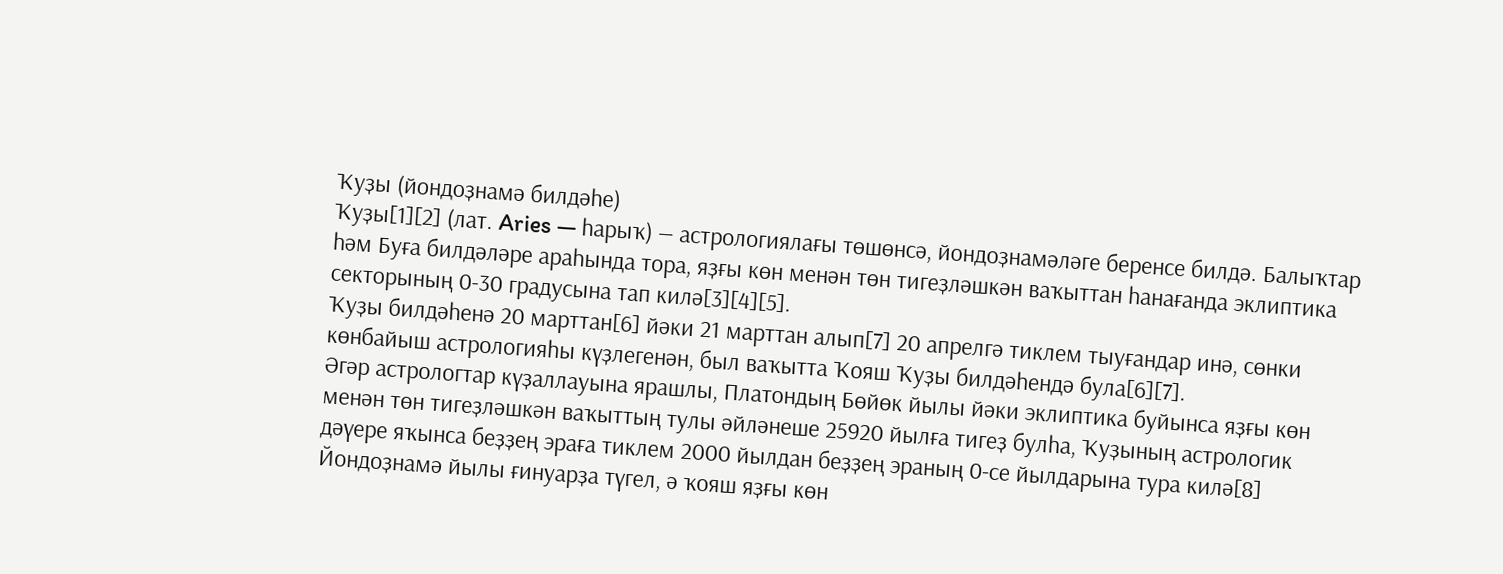Ҡуҙы (йондоҙнамә билдәһе)
Ҡуҙы[1][2] (лат. Aries — һарыҡ) — астрологиялағы төшөнсә, йондоҙнамәләге беренсе билдә. Балыҡтар һәм Буға билдәләре араһында тора, яҙғы көн менән төн тигеҙләшкән ваҡыттан һанағанда эклиптика секторының 0-30 градусына тап килә[3][4][5].
Ҡуҙы билдәһенә 20 марттан[6] йәки 21 марттан алып[7] 20 апрелгә тиклем тыуғандар инә, сөнки көнбайыш астрологияһы күҙлегенән, был ваҡытта Ҡояш Ҡуҙы билдәһендә була[6][7].
Әгәр астрологтар күҙаллауына ярашлы, Платондың Бөйөк йылы йәки эклиптика буйынса яҙғы көн менән төн тигеҙләшкән ваҡыттың тулы әйләнеше 25920 йылға тигеҙ булһа, Ҡуҙының астрологик дәүере яҡынса беҙҙең эраға тиклем 2000 йылдан беҙҙең эраның 0-се йылдарына тура килә[8]
Йондоҙнамә йылы ғинуарҙа түгел, ә ҡояш яҙғы көн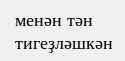менән тән тигеҙләшкән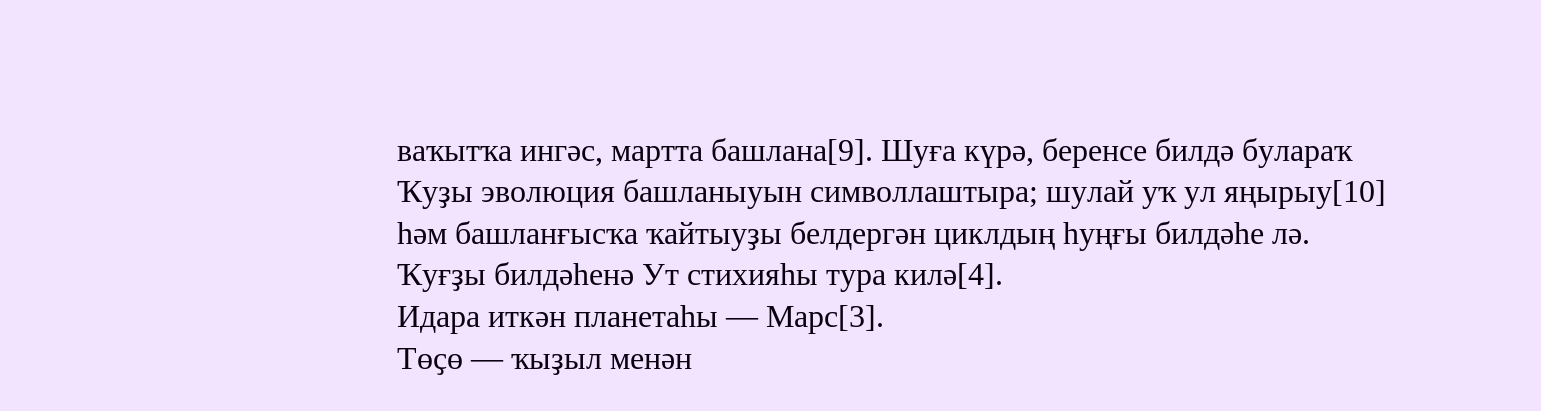ваҡытҡа ингәс, мартта башлана[9]. Шуға күрә, беренсе билдә булараҡ Ҡуҙы эволюция башланыуын символлаштыра; шулай уҡ ул яңырыу[10] һәм башланғысҡа ҡайтыуҙы белдергән циклдың һуңғы билдәһе лә.
Ҡуғҙы билдәһенә Ут стихияһы тура килә[4].
Идара иткән планетаһы — Марс[3].
Төҫө — ҡыҙыл менән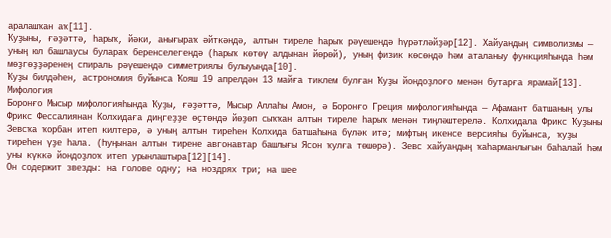аралашҡан аҡ[11].
Ҡуҙыны, ғәҙәттә, һарыҡ, йәки, анығыраҡ әйткәндә, алтын тиреле һарыҡ рәүешендә һүрәтләйҙәр[12]. Хайуандың символизмы — уның юл башлаусы булараҡ беренселегендә (һарыҡ көтөү алдынан йөрөй), уның физик көсөндә һәм аталаныу функцияһында һәм мөҙгөҙҙәренең спираль рәүешендә симметриялы булыуында[10].
Ҡуҙы билдәһен, астрономия буйынса Ҡояш 19 апрелдән 13 майға тиклем булған Ҡуҙы йондоҙлоғо менән бутарға ярамай[13].
Мифология
Боронғо Мысыр мифологияһында Ҡуҙы, ғәҙәттә, Мысыр Аллаһы Амон, ә Боронғо Греция мифологияһында — Афамант батшаның улы Фрикс Фессалиянан Колхидаға диңгеҙҙе өҫтөндә йөҙөп сыҡҡан алтын тиреле һарыҡ менән тиңләштерелә. Колхидала Фрикс Ҡуҙыны Зевсҡа ҡорбан итеп килтерә, ә уның алтын тиреһен Колхида батшаһына бүләк итә; мифтың икенсе версияһы буйынса, ҡуҙы тиреһен үҙе һала. (Һуңынан алтын тирене авгонавтар башлығы Ясон ҡулға төшөрә). Зевс хайуандың ҡаһарманлығын баһалай һәм уны күккә йондоҙлоҡ итеп урынлаштыра[12][14].
Он содержит звезды: на голове одну; на ноздрях три; на шее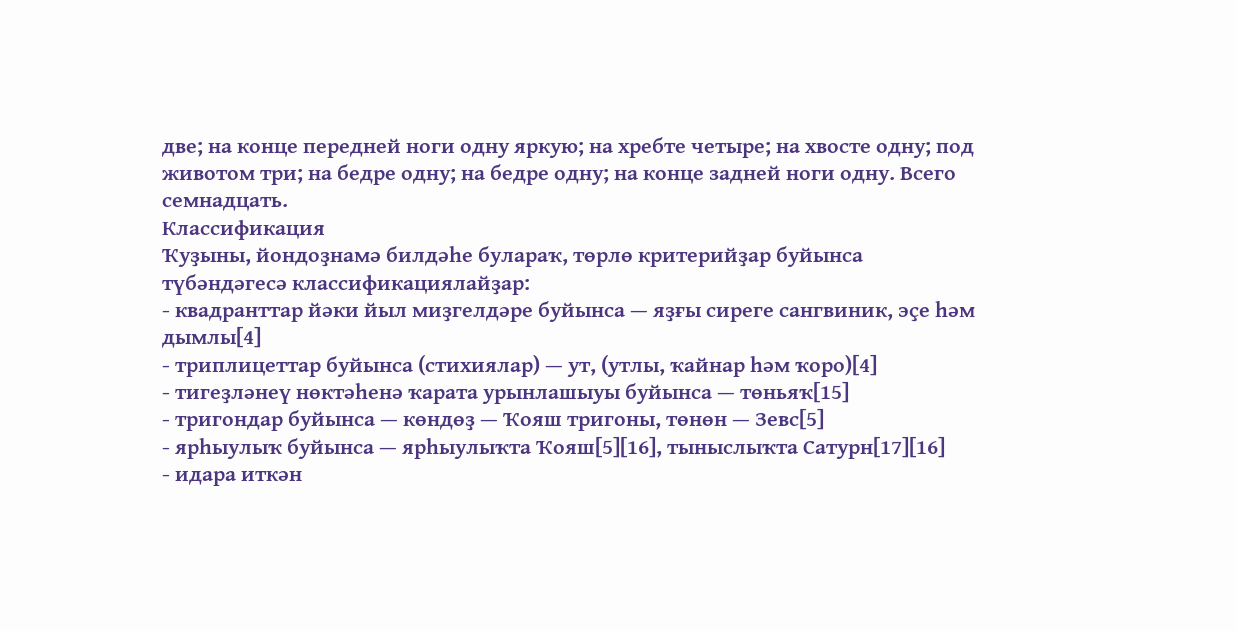две; на конце передней ноги одну яркую; на хребте четыре; на хвосте одну; под животом три; на бедре одну; на бедре одну; на конце задней ноги одну. Всего семнадцать.
Классификация
Ҡуҙыны, йондоҙнамә билдәһе булараҡ, төрлө критерийҙар буйынса түбәндәгесә классификациялайҙар:
- квадранттар йәки йыл миҙгелдәре буйынса — яҙғы сиреге сангвиник, эҫе һәм дымлы[4]
- триплицеттар буйынса (стихиялар) — ут, (утлы, ҡайнар һәм ҡоро)[4]
- тигеҙләнеү нөктәһенә ҡарата урынлашыуы буйынса — төньяҡ[15]
- тригондар буйынса — көндөҙ — Ҡояш тригоны, төнөн — Зевс[5]
- ярһыулыҡ буйынса — ярһыулыҡта Ҡояш[5][16], тыныслыҡта Сатурн[17][16]
- идара иткән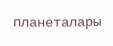планеталары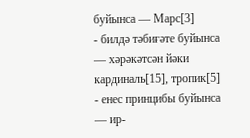буйынса — Марс[3]
- билдә тәбиғәте буйынса — хәрәкәтсән йәки кардиналь[15], тропик[5]
- енес принцибы буйынса — ир-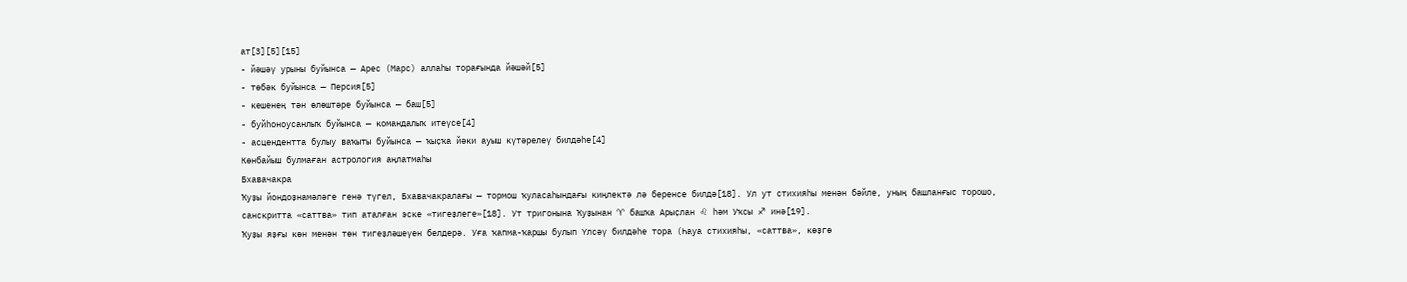ат[3][5][15]
- йәшәү урыны буйынса — Арес (Марс) аллаһы торағында йәшәй[5]
- төбәк буйынса — Персия[5]
- кешенең тән өлөштәре буйынса — баш[5]
- буйһоноусанлыҡ буйынса — командалыҡ итеүсе[4]
- асцендентта булыу ваҡыты буйынса — ҡыҫҡа йәки ауыш күтәрелеү билдәһе[4]
Көнбайыш булмаған астрология аңлатмаһы
Бхавачакра
Ҡуҙы йондоҙнамәләге генә түгел, Бхавачакралағы — тормош ҡуласаһындағы киңлектә лә беренсе билдә[18]. Ул ут стихияһы менән бәйле, уның башланғыс торошо, санскритта «саттва» тип аталған эске «тигеҙлеге»[18]. Ут тригонына Ҡуҙынан ♈ башҡа Арыҫлан ♌ һәм Уҡсы ♐ инә[19].
Ҡуҙы яҙғы көн менән төн тигеҙләшеүен белдерә. Уға ҡапма-ҡаршы булып Үлсәү билдәһе тора (Һауа стихияһы, «саттва», көҙгө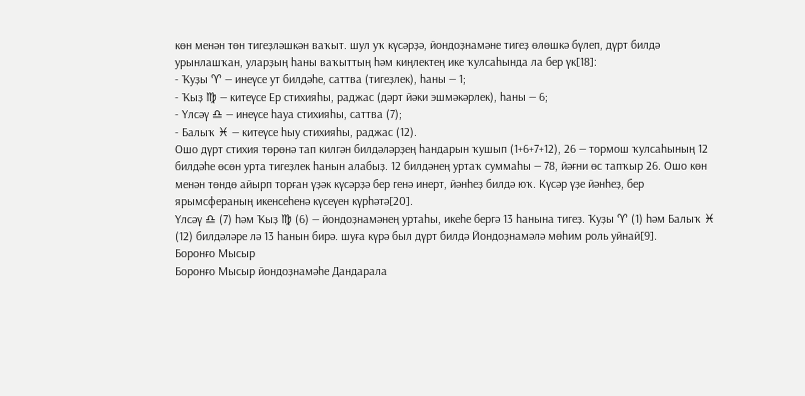көн менән төн тигеҙләшкән ваҡыт. шул уҡ күсәрҙә, йондоҙнамәне тигеҙ өлөшкә бүлеп, дүрт билдә урынлашҡан, уларҙың һаны ваҡыттың һәм киңлектең ике ҡулсаһында ла бер үк[18]:
- Ҡуҙы ♈ — инеүсе ут билдәһе, саттва (тигеҙлек), һаны — 1;
- Ҡыҙ ♍ — китеүсе Ер стихияһы, раджас (дәрт йәки эшмәкәрлек), һаны — 6;
- Үлсәү ♎ — инеүсе һауа стихияһы, саттва (7);
- Балыҡ ♓ — китеүсе һыу стихияһы, раджас (12).
Ошо дүрт стихия төрөнә тап килгән билдәләрҙең һандарын ҡушып (1+6+7+12), 26 — тормош ҡулсаһының 12 билдәһе өсөн урта тигеҙлек һанын алабыҙ. 12 билдәнең уртаҡ суммаһы — 78, йәғни өс тапҡыр 26. Ошо көн менән төндө айырп торған үҙәк күсәрҙә бер генә инерт, йәнһеҙ билдә юҡ. Күсәр үҙе йәнһеҙ, бер ярымсфераның икенсеһенә күсеүен күрһәтә[20].
Үлсәү ♎ (7) һәм Ҡыҙ ♍ (6) — йондоҙнамәнең уртаһы, икеһе бергә 13 һанына тигеҙ. Ҡуҙы ♈ (1) һәм Балыҡ ♓ (12) билдәләре лә 13 һанын бирә. шуға күрә был дүрт билдә Йондоҙнамәлә мөһим роль уйнай[9].
Боронғо Мысыр
Боронғо Мысыр йондоҙнамәһе Дандарала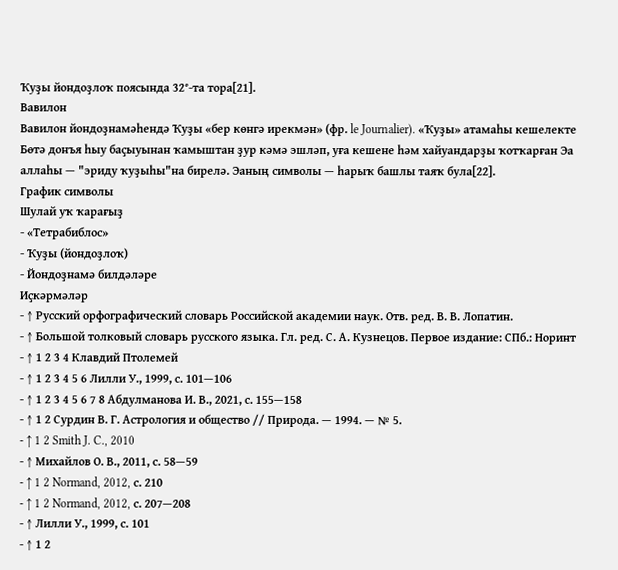Ҡуҙы йондоҙлоҡ поясында 32°-та тора[21].
Вавилон
Вавилон йондоҙнамәһендә Ҡуҙы «бер көнгә ирекмән» (фр. le Journalier). «Ҡуҙы» атамаһы кешелекте Бөтә донъя һыу баҫыуынан ҡамыштан ҙур кәмә эшләп, уға кешене һәм хайуандарҙы ҡотҡарған Эа аллаһы — "эриду ҡуҙыһы"на бирелә. Эаның символы — һарыҡ башлы таяҡ була[22].
График символы
Шулай уҡ ҡарағыҙ
- «Тетрабиблос»
- Ҡуҙы (йондоҙлоҡ)
- Йондоҙнамә билдәләре
Иҫкәрмәләр
- ↑ Русский орфографический словарь Российской академии наук. Отв. ред. В. В. Лопатин.
- ↑ Большой толковый словарь русского языка. Гл. ред. С. А. Кузнецов. Первое издание: СПб.: Норинт
- ↑ 1 2 3 4 Клавдий Птолемей
- ↑ 1 2 3 4 5 6 Лилли У., 1999, с. 101—106
- ↑ 1 2 3 4 5 6 7 8 Абдулманова И. В., 2021, с. 155—158
- ↑ 1 2 Сурдин В. Г. Астрология и общество // Природа. — 1994. — № 5.
- ↑ 1 2 Smith J. C., 2010
- ↑ Михайлов О. В., 2011, с. 58—59
- ↑ 1 2 Normand, 2012, с. 210
- ↑ 1 2 Normand, 2012, с. 207—208
- ↑ Лилли У., 1999, с. 101
- ↑ 1 2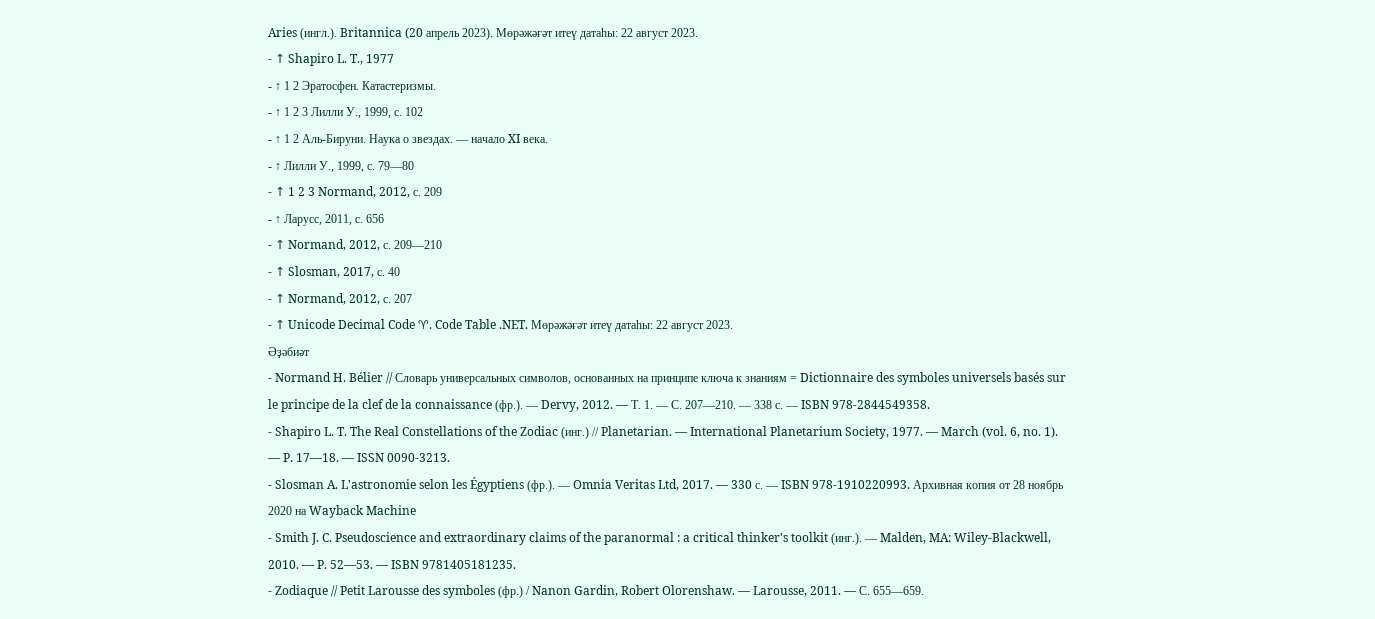Aries (ингл.). Britannica (20 апрель 2023). Мөрәжәғәт итеү датаһы: 22 август 2023.
- ↑ Shapiro L. T., 1977
- ↑ 1 2 Эратосфен. Катастеризмы.
- ↑ 1 2 3 Лилли У., 1999, с. 102
- ↑ 1 2 Аль-Бируни. Наука о звездах. — начало XI века.
- ↑ Лилли У., 1999, с. 79—80
- ↑ 1 2 3 Normand, 2012, с. 209
- ↑ Ларусс, 2011, с. 656
- ↑ Normand, 2012, с. 209—210
- ↑ Slosman, 2017, с. 40
- ↑ Normand, 2012, с. 207
- ↑ Unicode Decimal Code ♈. Code Table .NET. Мөрәжәғәт итеү датаһы: 22 август 2023.
Әҙәбиәт
- Normand H. Bélier // Словарь универсальных символов, основанных на принципе ключа к знаниям = Dictionnaire des symboles universels basés sur le principe de la clef de la connaissance (фр.). — Dervy, 2012. — Т. 1. — С. 207—210. — 338 с. — ISBN 978-2844549358.
- Shapiro L. T. The Real Constellations of the Zodiac (инг.) // Planetarian. — International Planetarium Society, 1977. — March (vol. 6, no. 1). — P. 17—18. — ISSN 0090-3213.
- Slosman A. L'astronomie selon les Égyptiens (фр.). — Omnia Veritas Ltd, 2017. — 330 с. — ISBN 978-1910220993. Архивная копия от 28 ноябрь 2020 на Wayback Machine
- Smith J. C. Pseudoscience and extraordinary claims of the paranormal : a critical thinker's toolkit (инг.). — Malden, MA: Wiley-Blackwell, 2010. — P. 52—53. — ISBN 9781405181235.
- Zodiaque // Petit Larousse des symboles (фр.) / Nanon Gardin, Robert Olorenshaw. — Larousse, 2011. — С. 655—659.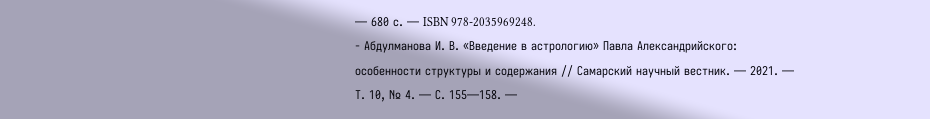— 680 с. — ISBN 978-2035969248.
- Абдулманова И. В. «Введение в астрологию» Павла Александрийского: особенности структуры и содержания // Самарский научный вестник. — 2021. — Т. 10, № 4. — С. 155—158. —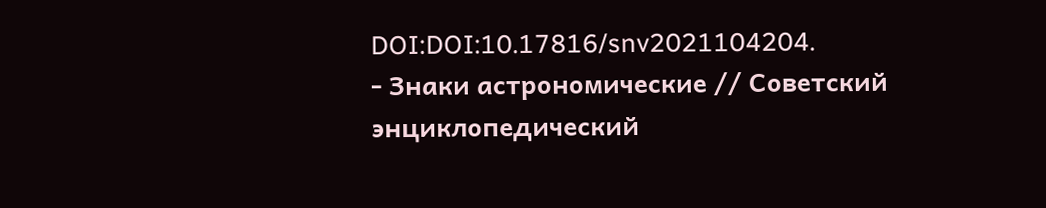DOI:DOI:10.17816/snv2021104204.
- Знаки астрономические // Советский энциклопедический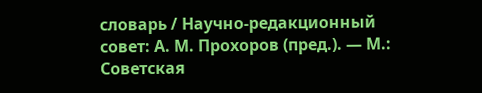словарь / Научно-редакционный совет: А. М. Прохоров (пред.). — М.: Советская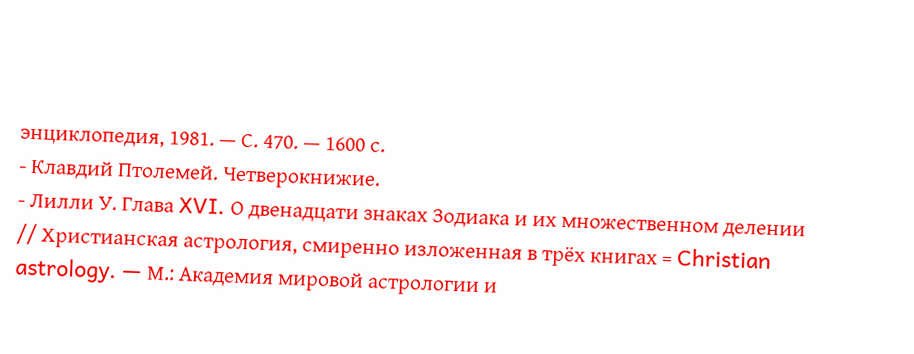энциклопедия, 1981. — С. 470. — 1600 с.
- Клавдий Птолемей. Четверокнижие.
- Лилли У. Глава XVI. О двенадцати знаках Зодиака и их множественном делении // Христианская астрология, смиренно изложенная в трёх книгах = Christian astrology. — М.: Академия мировой астрологии и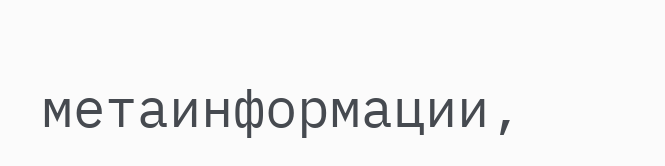метаинформации,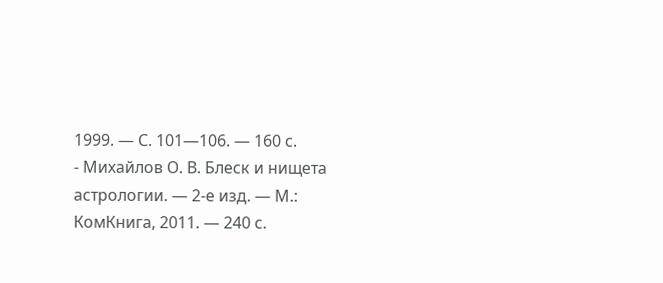1999. — С. 101—106. — 160 с.
- Михайлов О. В. Блеск и нищета астрологии. — 2-е изд. — М.: КомКнига, 2011. — 240 с.